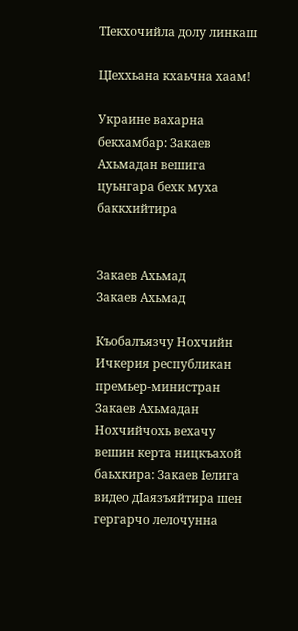ТIекхочийла долу линкаш

ЦIеххьана кхаьчна хаам!

Украине вахарна бекхамбар: Закаев Ахьмадан вешига цуьнгара бехк муха баккхийтира


Закаев Ахьмад
Закаев Ахьмад

Къобалъязчу Нохчийн Ичкерия республикан премьер-министран Закаев Ахьмадан Нохчийчохь вехачу вешин керта ницкъахой баьхкира: Закаев Iелига видео дIаязъяйтира шен гергарчо лелочунна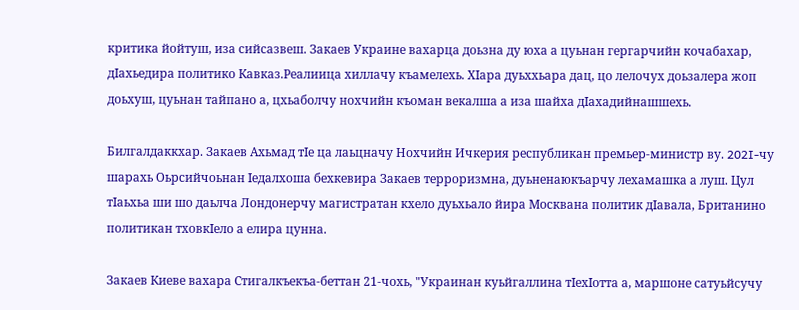критика йойтуш, иза сийсазвеш. Закаев Украине вахарца доьзна ду юха а цуьнан гергарчийн кочабахар, дIахьедира политико Кавказ.Реалиица хиллачу къамелехь. ХIара дуьххьара дац, цо лелочух доьзалера жоп доьхуш, цуьнан тайпано а, цхьаболчу нохчийн къоман векалша а иза шайха дIахадийнашшехь.

Билгалдаккхар. Закаев Ахьмад тIе ца лаьцначу Нохчийн Ичкерия республикан премьер-министр ву. 202I-чу шарахь Оьрсийчоьнан Iедалхоша бехкевира Закаев терроризмна, дуьненаюкъарчу лехамашка а луш. Цул тIаьхьа ши шо даьлча Лондонерчу магистратан кхело дуьхьало йира Москвана политик дIавала, Британино политикан тховкIело а елира цунна.

Закаев Киеве вахара Стигалкъекъа-беттан 21-чохь, "Украинан куьйгаллина тIехIотта а, маршоне сатуьйсучу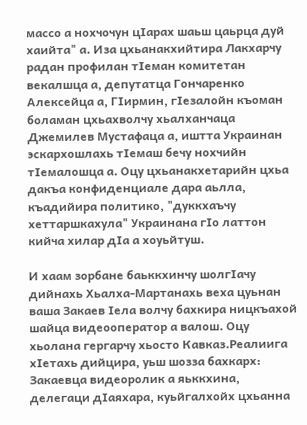массо а нохчочун цIарах шаьш цаьрца дуй хаийта" а. Иза цхьанакхийтира Лакхарчу радан профилан тIеман комитетан векалшца а, депутатца Гончаренко Алексейца а, ГIирмин, гIезалойн къоман боламан цхьахволчу хьалханчаца Джемилев Мустафаца а, иштта Украинан эскархошлахь тIемаш бечу нохчийн тIемалошца а. Оцу цхьанакхетарийн цхьа дакъа конфиденциале дара аьлла, къадийира политико, "дуккхаъчу хеттаршкахула" Украинана гIо латтон кийча хилар дIа а хоуьйтуш.

И хаам зорбане баьккхинчу шолгIачу дийнахь Хьалха-Мартанахь веха цуьнан ваша Закаев Iела волчу бахкира ницкъахой шайца видеооператор а валош. Оцу хьолана гергарчу хьосто Кавказ.Реалиига хIетахь дийцира, уьш шозза бахкарх: Закаевца видеоролик а яьккхина, делегаци дIаяхара, куьйгалхойх цхьанна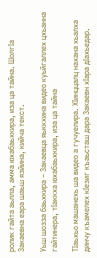ролик гайта аьлла, амма юхабаьхкира, иза ца тайна. ШолгIа Закаевна еара шаьш язйина, кийча текст.

Уьш шозза баьхкира – Закаевца яьккхина видео куьйгаллех цхьанна гайтинера, тIаккха юхабаьхкира, иза ца тайна

ТIаьхьо машанехь ша видео а гучуелира. ХIинццалц нахана хьалха динчу къамелех кIезиг къаьсташ дара Закаевн хIара дIахьедар.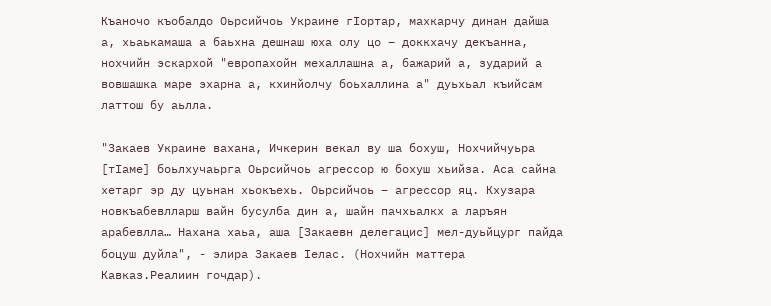Къаночо къобалдо Оьрсийчоь Украине гIортар, махкарчу динан дайша а, хьаькамаша а баьхна дешнаш юха олу цо – доккхачу декъанна, нохчийн эскархой "европахойн мехаллашна а, бажарий а, зударий а вовшашка маре эхарна а, кхинйолчу боьхаллина а" дуьхьал къийсам латтош бу аьлла.

"Закаев Украине вахана, Ичкерин векал ву ша бохуш, Нохчийчуьра [тIаме] боьлхучаьрга Оьрсийчоь агрессор ю бохуш хьийза. Аса сайна хетарг эр ду цуьнан хьокъехь. Оьрсийчоь – агрессор яц. Кхузара новкъабевлларш вайн бусулба дин а, шайн пачхьалкх а ларъян арабевлла… Нахана хаьа, аша [Закаевн делегацис] мел-дуьйцург пайда боцуш дуйла", - элира Закаев Iелас. (Нохчийн маттера Кавказ.Реалиин гочдар).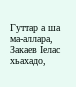Гуттар а ша ма-аллара, Закаев Iелас хьахадо,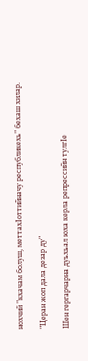нохчий "кхачам болуш, меттахIоттийначу республикехь" бехаш хилар.

"Церан жоп дала дезар ду"

Шен гергарчарна дуьхьал юха керла репрессийн тулгIе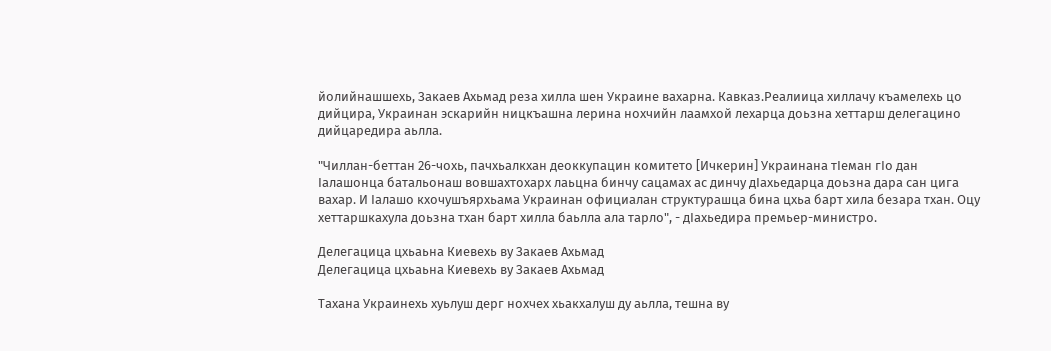йолийнашшехь, Закаев Ахьмад реза хилла шен Украине вахарна. Кавказ.Реалиица хиллачу къамелехь цо дийцира, Украинан эскарийн ницкъашна лерина нохчийн лаамхой лехарца доьзна хеттарш делегацино дийцаредира аьлла.

"Чиллан-беттан 26-чохь, пачхьалкхан деоккупацин комитето [Ичкерин] Украинана тIеман гIо дан Iалашонца батальонаш вовшахтохарх лаьцна бинчу сацамах ас динчу дIахьедарца доьзна дара сан цига вахар. И Iалашо кхочушъярхьама Украинан официалан структурашца бина цхьа барт хила безара тхан. Оцу хеттаршкахула доьзна тхан барт хилла баьлла ала тарло", - дIахьедира премьер-министро.

Делегацица цхьаьна Киевехь ву Закаев Ахьмад
Делегацица цхьаьна Киевехь ву Закаев Ахьмад

Тахана Украинехь хуьлуш дерг нохчех хьакхалуш ду аьлла, тешна ву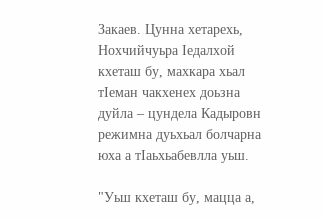Закаев. Цунна хетарехь, Нохчийчуьра Iедалхой кхеташ бу, махкара хьал тIеман чакхенех доьзна дуйла – цундела Кадыровн режимна дуьхьал болчарна юха а тIаьхьабевлла уьш.

"Уьш кхеташ бу, мацца а,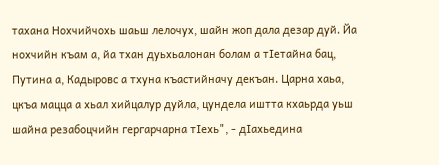тахана Нохчийчохь шаьш лелочух, шайн жоп дала дезар дуй. Йа нохчийн къам а, йа тхан дуьхьалонан болам а тIетайна бац, Путина а, Кадыровс а тхуна къастийначу декъан. Царна хаьа, цкъа мацца а хьал хийцалур дуйла, цундела иштта кхаьрда уьш шайна резабоцчийн гергарчарна тIехь", - дIахьедина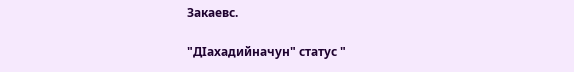Закаевс.

"ДIахадийначун" статус "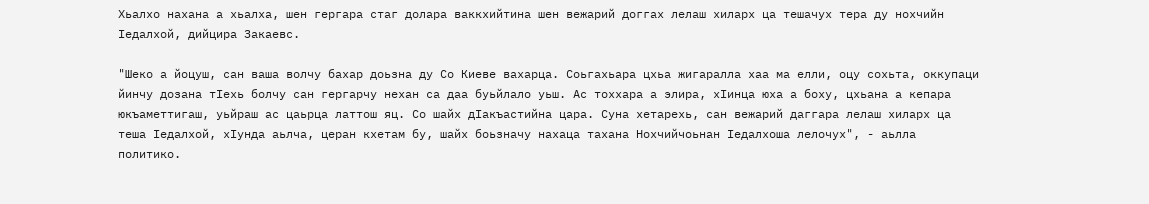Хьалхо нахана а хьалха, шен гергара стаг долара ваккхийтина шен вежарий доггах лелаш хиларх ца тешачух тера ду нохчийн Iедалхой, дийцира Закаевс.

"Шеко а йоцуш, сан ваша волчу бахар доьзна ду Со Киеве вахарца. Соьгахьара цхьа жигаралла хаа ма елли, оцу сохьта, оккупаци йинчу дозана тIехь болчу сан гергарчу нехан са даа буьйлало уьш. Ас тоххара а элира, хIинца юха а боху, цхьана а кепара юкъаметтигаш, уьйраш ас цаьрца латтош яц. Со шайх дIакъастийна цара. Суна хетарехь, сан вежарий даггара лелаш хиларх ца теша Iедалхой, хIунда аьлча, церан кхетам бу, шайх боьзначу нахаца тахана Нохчийчоьнан Iедалхоша лелочух", - аьлла политико.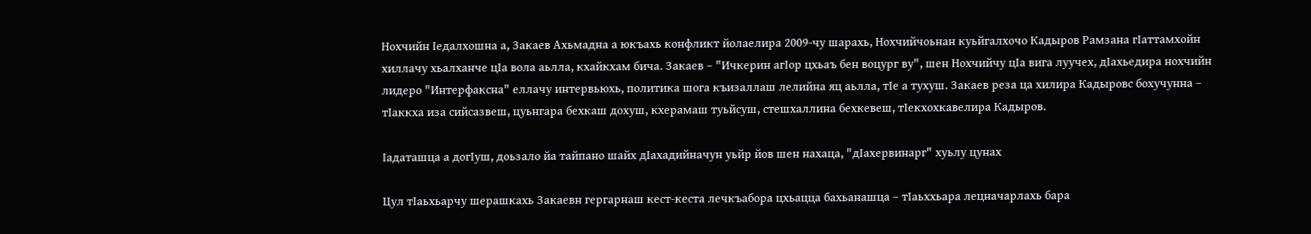Нохчийн Iедалхошна а, Закаев Ахьмадна а юкъахь конфликт йолаелира 2009-чу шарахь, Нохчийчоьнан куьйгалхочо Кадыров Рамзана гIаттамхойн хиллачу хьалханче цIа вола аьлла, кхайкхам бича. Закаев – "Ичкерин агIор цхьаъ бен воцург ву", шен Нохчийчу цIа вига луучех, дIахьедира нохчийн лидеро "Интерфаксна" еллачу интервьюхь, политика шога къизаллаш лелийна яц аьлла, тIе а тухуш. Закаев реза ца хилира Кадыровс бохучунна – тIаккха иза сийсазвеш, цуьнгара бехкаш дохуш, кхерамаш туьйсуш, стешхаллина бехкевеш, тIекхохкавелира Кадыров.

Iадаташца а догIуш, доьзало йа тайпано шайх дIахадийначун уьйр йов шен нахаца, "дIахервинарг" хуьлу цунах

Цул тIаьхьарчу шерашкахь Закаевн гергарнаш кест-кеста лечкъабора цхьацца бахьанашца – тIаьххьара лецначарлахь бара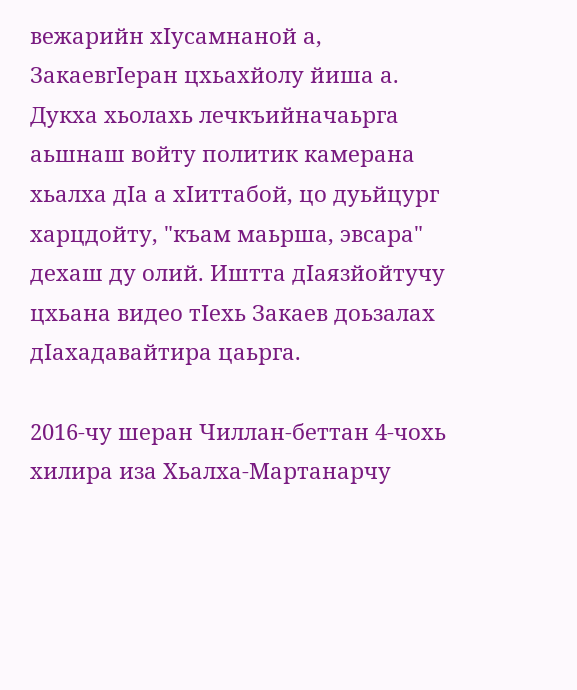вежарийн хIусамнаной а, ЗакаевгIеран цхьахйолу йиша а. Дукха хьолахь лечкъийначаьрга аьшнаш войту политик камерана хьалха дIа а хIиттабой, цо дуьйцург харцдойту, "къам маьрша, эвсара" дехаш ду олий. Иштта дIаязйойтучу цхьана видео тIехь Закаев доьзалах дIахадавайтира цаьрга.

2016-чу шеран Чиллан-беттан 4-чохь хилира иза Хьалха-Мартанарчу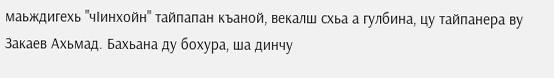маьждигехь "чIинхойн" тайпапан къаной, векалш схьа а гулбина, цу тайпанера ву Закаев Ахьмад. Бахьана ду бохура, ша динчу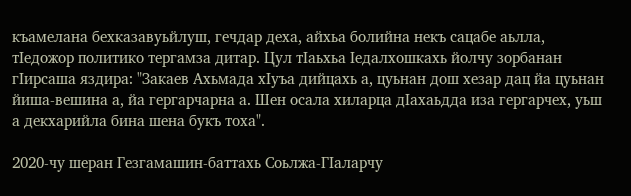къамелана бехказавуьйлуш, гечдар деха, айхьа болийна некъ сацабе аьлла, тIедожор политико тергамза дитар. Цул тIаьхьа Iедалхошкахь йолчу зорбанан гIирсаша яздира: "Закаев Ахьмада хIуъа дийцахь а, цуьнан дош хезар дац йа цуьнан йиша-вешина а, йа гергарчарна а. Шен осала хиларца дIахаьдда иза гергарчех, уьш а декхарийла бина шена букъ тоха".

2020-чу шеран Гезгамашин-баттахь Соьлжа-ГIаларчу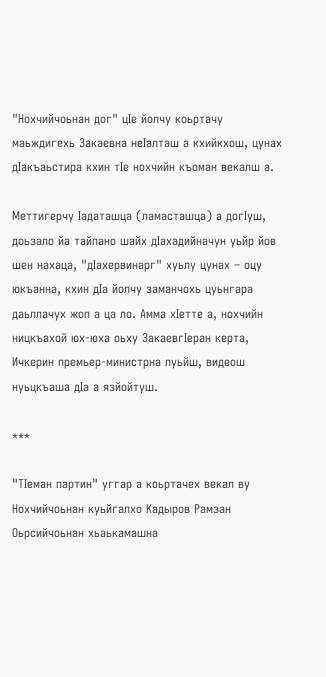"Нохчийчоьнан дог" цIе йолчу коьртачу маьждигехь Закаевна неIалташ а кхийкхош, цунах дIакъаьстира кхин тIе нохчийн къоман векалш а.

Меттигерчу Iадаташца (ламасташца) а догIуш, доьзало йа тайпано шайх дIахадийначун уьйр йов шен нахаца, "дIахервинарг" хуьлу цунах – оцу юкъанна, кхин дIа йолчу заманчохь цуьнгара даьллачух жоп а ца ло. Амма хIетте а, нохчийн ницкъахой юх-юха оьху ЗакаевгIеран керта, Ичкерин премьер-министрна луьйш, видеош нуьцкъаша дIа а язйойтуш.

***

"ТIеман партин" уггар а коьртачех векал ву Нохчийчоьнан куьйгалхо Кадыров Рамзан Оьрсийчоьнан хьаькамашна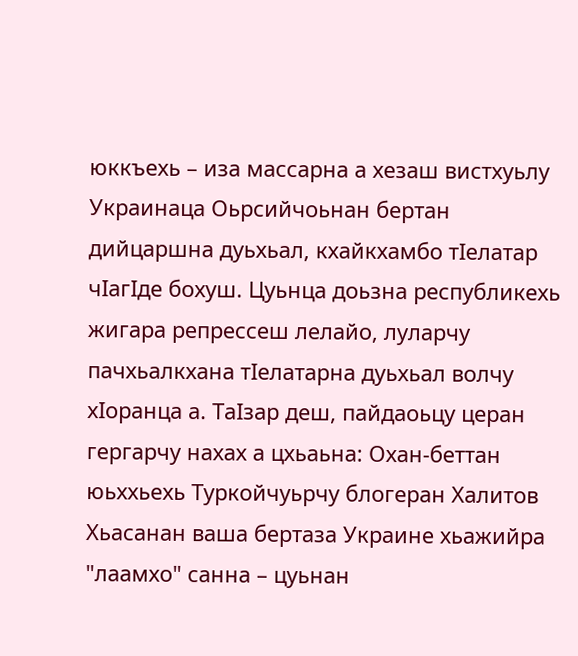юккъехь – иза массарна а хезаш вистхуьлу Украинаца Оьрсийчоьнан бертан дийцаршна дуьхьал, кхайкхамбо тIелатар чIагIде бохуш. Цуьнца доьзна республикехь жигара репрессеш лелайо, луларчу пачхьалкхана тIелатарна дуьхьал волчу хIоранца а. ТаIзар деш, пайдаоьцу церан гергарчу нахах а цхьаьна: Охан-беттан юьххьехь Туркойчуьрчу блогеран Халитов Хьасанан ваша бертаза Украине хьажийра "лаамхо" санна – цуьнан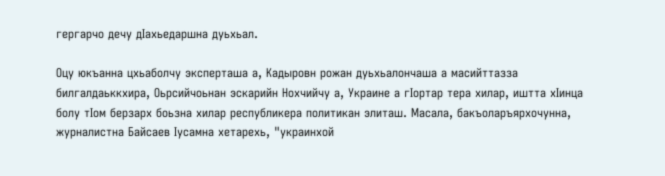гергарчо дечу дIахьедаршна дуьхьал.

Оцу юкъанна цхьаболчу эксперташа а, Кадыровн рожан дуьхьалончаша а масийттазза билгалдаьккхира, Оьрсийчоьнан эскарийн Нохчийчу а, Украине а гIортар тера хилар, иштта хIинца болу тIом берзарх боьзна хилар республикера политикан элиташ. Масала, бакъоларъярхочунна, журналистна Байсаев Iусамна хетарехь, "украинхой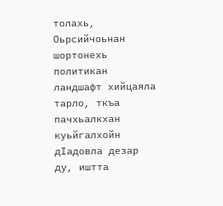толахь, Оьрсийчоьнан шортонехь политикан ландшафт хийцаяла тарло, ткъа пачхьалкхан куьйгалхойн дIадовла дезар ду, иштта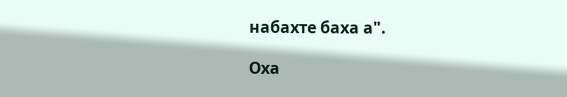набахте баха а".

Оха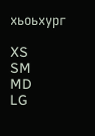хьоьхург

XS
SM
MD
LG